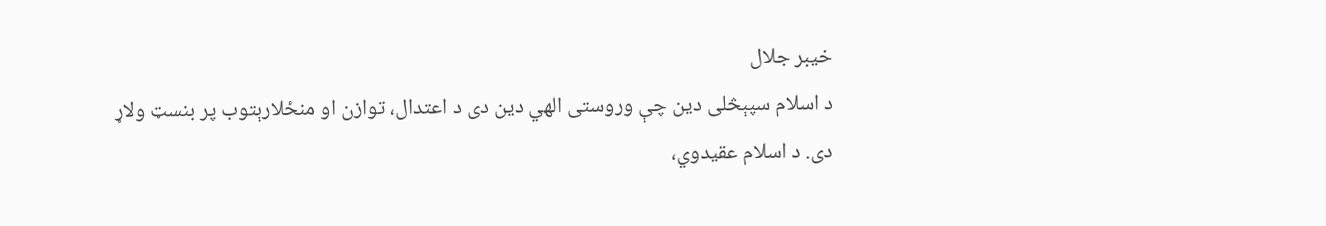خیبر جلال
د اسلام سپېڅلی دين چې وروستی الهي دين دی د اعتدال، توازن او منځلارېتوب پر بنسټ ولاړ دی. د اسلام عقيدوي،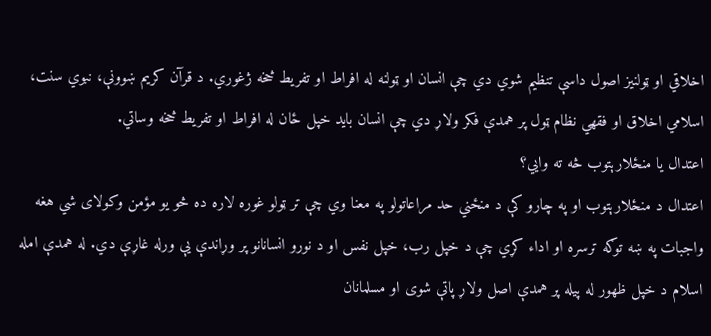اخلاقي او ټولنيز اصول داسې تنظيم شوي دي چې انسان او ټولنه له افراط او تفريط څخه ژغوري. د قرآن کريم ښوونې، نبوي سنت، اسلامي اخلاق او فقهي نظام ټول پر همدې فکر ولاړ دي چې انسان بايد خپل ځان له افراط او تفريط څخه وساتي.
اعتدال يا منځلارېتوب څه ته وايي؟
اعتدال د منځلارېتوب او په چارو کې د منځني حد مراعاتولو په معنا وي چې تر ټولو غوره لاره ده څو يو مؤمن وکولای شي هغه واجبات په ښه توګه ترسره او اداء کړي چې د خپل رب، خپل نفس او د نورو انسانانو پر وړاندې يې ورله غاړې دي. له همدې امله اسلام د خپل ظهور له پيله پر همدې اصل ولاړ پاتې شوی او مسلمانان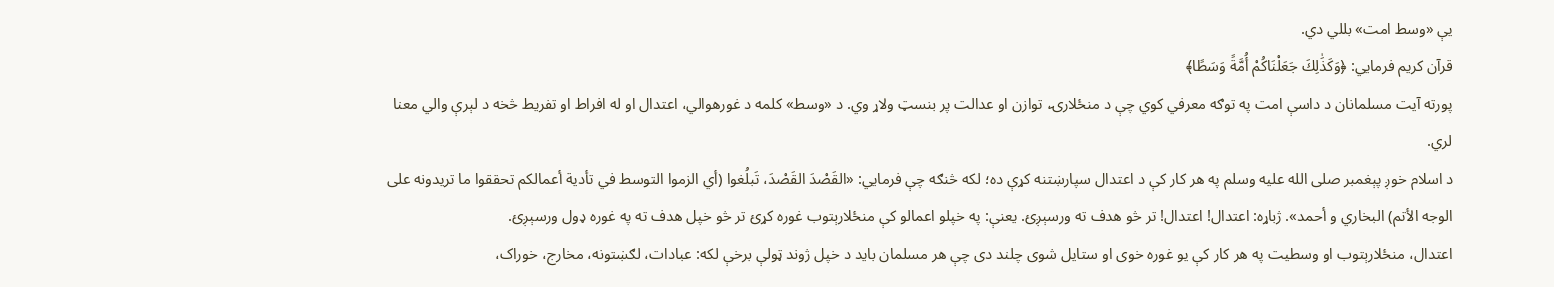يې «وسط امت» بللي دي.
قرآن کريم فرمايي: ﴿وَكَذَٰلِكَ جَعَلْنَاكُمْ أُمَّةً وَسَطًا﴾
پورته آيت مسلمانان د داسې امت په توګه معرفي کوي چې د منځلارۍ، توازن او عدالت پر بنسټ ولاړ وي. د «وسط» کلمه د غورهوالي، اعتدال او له افراط او تفريط څخه د لېرې والي معنا لري.
د اسلام خوږ پېغمبر صلی الله علیه وسلم په هر کار کې د اعتدال سپارښتنه کړې ده؛ لکه څنګه چې فرمايي: «القَصْدَ القَصْدَ، تَبلُغوا (أي الزموا التوسط في تأدیة أعمالکم تحققوا ما تریدونه علی الوجه الأتم) البخاري و أحمد». ژباړه: اعتدال! اعتدال! تر څو هدف ته ورسېږئ. يعنې: په خپلو اعمالو کې منځلارېتوب غوره کړئ تر څو خپل هدف ته په غوره ډول ورسېږئ.
اعتدال، منځلارېتوب او وسطیت په هر کار کې يو غوره خوی او ستايل شوی چلند دی چې هر مسلمان بايد د خپل ژوند ټولې برخې لکه: عبادات، لګښتونه، مخارج، خوراک،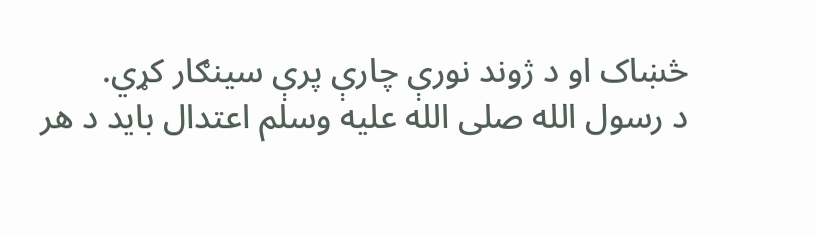څښاک او د ژوند نورې چارې پرې سينګار کړي.
د رسول الله صلی الله علیه وسلم اعتدال بايد د هر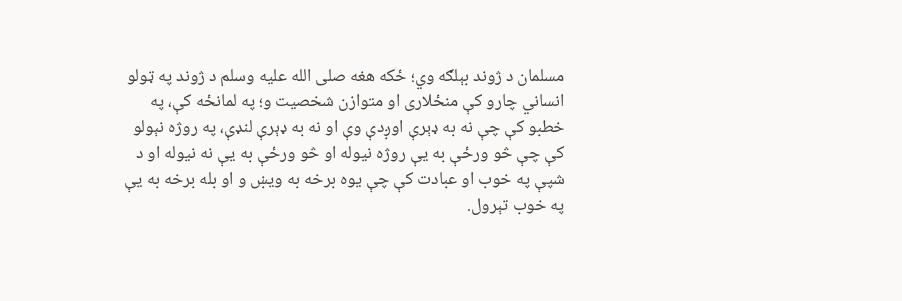مسلمان د ژوند بېلګه وي؛ ځکه هغه صلی الله علیه وسلم د ژوند په ټولو انساني چارو کې منځلاری او متوازن شخصیت و؛ په لمانځه کې، په خطبو کې چې نه به ډېرې اوږدې وې او نه به ډېرې لنډې، په روژه نېولو کې چې څو ورځې به یې روژه نيوله او څو ورځې به يې نه نيوله او د شپې په خوب او عبادت کې چې يوه برخه به ويښ و او بله برخه به يې په خوب تېرول.